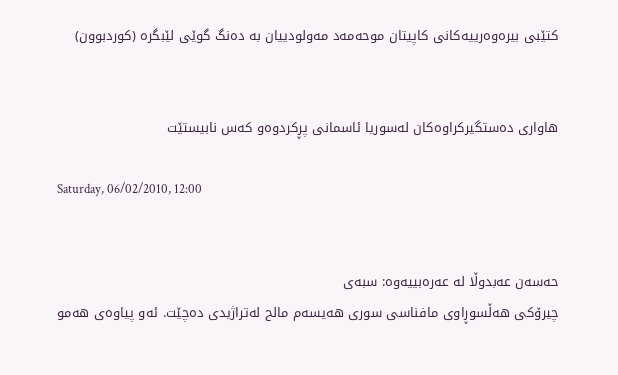کتێبی بیرەوەرییەکانی کاپیتان موحەمەد مەولودییان بە دەنگ گوێی لێبگرە (کوردبوون)


هاواری‌ ده‌ستگیركراوه‌كان له‌سوریا ئاسمانی‌ پڕكردوه‌و كه‌س نابیستێت

Saturday, 06/02/2010, 12:00


حه‌سه‌ن عه‌بدوڵا له‌ عه‌ره‌بییه‌وه‌: سبه‌ی‌
چیرۆكی‌ هه‌ڵسوڕاوی‌ مافناسی‌ سوری‌ هه‌یسه‌م مالح له‌تراژیدی‌ ده‌چێت. ئه‌و پیاوه‌ی هه‌مو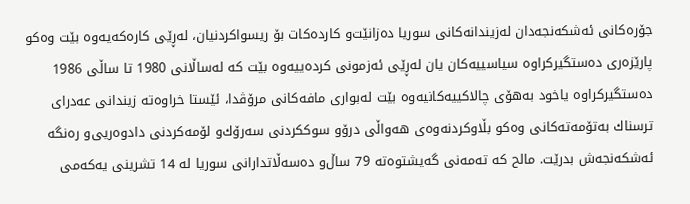جۆره‌كانی‌ ئه‌شكه‌نجه‌دان له‌زیندانه‌كانی‌ سوریا ده‌زانێت‌و كارده‌كات بۆ ریسواكردنیان، له‌ڕێی‌ كاره‌كه‌یه‌وه‌ بێت وه‌كو پارێزه‌ری‌ ده‌ستگیركراوه‌ سیاسییه‌كان یان له‌ڕێی‌ ئه‌زمونی‌ كرده‌ییه‌وه‌ بێت كه‌ له‌ساڵانی‌ 1980 تا ساڵی‌ 1986 ده‌ستگیركراوه‌ یاخود به‌هۆی‌ چالاكییه‌كانیه‌وه‌ بێت له‌بواری‌ مافه‌كانی‌ مرۆڤدا، ئێستا خراوه‌ته‌ زیندانی‌ عه‌درای‌ ترسناك به‌تۆمه‌ته‌كانی‌ وه‌كو بڵاوكردنه‌وه‌ی‌ هه‌واڵی‌ درۆو سوككردنی‌ سه‌رۆك‌و لۆمه‌كردنی‌ دادوه‌ریی‌‌و ره‌نگه‌ ئه‌شكه‌نجه‌ش بدرێت. مالح كه‌ ته‌مه‌نی‌ گه‌یشتوه‌ته‌ 79 ساڵ‌‌و ده‌سه‌ڵاتدارانی‌ سوریا له‌ 14 تشرینی‌ یه‌كه‌می‌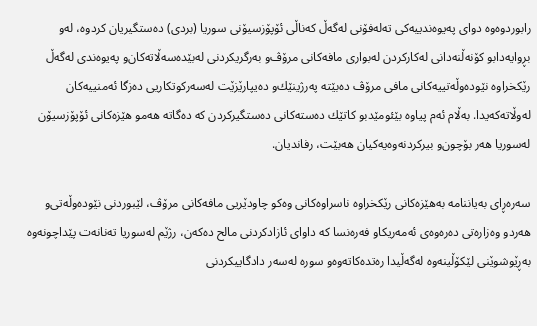رابوردوه‌وه‌ دوای‌ په‌یوه‌ندییه‌كی‌ ته‌له‌فۆنی‌ له‌گه‌ڵ‌ كه‌ناڵی‌ ئۆپۆزسیۆنی‌ سوریا (بردی‌) ده‌ستگیریان كردوه‌، له‌و بڕوایه‌دابو كۆنه‌ڵنه‌دانی‌ له‌كاركردن له‌بواری‌ مافه‌كانی‌ مرۆڤ‌و به‌رگریكردنی‌ له‌بێده‌سه‌ڵاته‌كان‌و په‌یوه‌ندی‌ له‌گه‌ڵ‌ رێكخراوه‌ نێوده‌وڵه‌تییه‌كانی‌ مافی‌ مرۆڤ ده‌بێته‌ په‌رژینێك‌و ده‌یپارێزێت له‌سه‌ركوتكاریی‌ ده‌زگا ئه‌منییه‌كان له‌وڵاته‌كه‌یدا. به‌ڵام ئه‌م پیاوه‌ بێئومێدبو كاتێك ده‌سته‌كانی‌ ده‌ستگیركردن كه‌ ده‌گاته‌ هه‌مو هێزه‌كانی‌ ئۆپۆزسیۆن له‌سوریا هه‌ر بۆچون‌و بیركردنه‌وه‌یه‌كیان هه‌بێت، رفاندیان.

سه‌ره‌ڕای‌ به‌یاننامه‌ به‌هێزه‌كانی‌ رێكخراوه‌ ناسراوه‌كانی‌ وه‌كو چاودێریی‌ مافه‌كانی‌ مرۆڤ، لێبوردنی‌ نێوده‌وڵه‌تی‌‌و هه‌ردو وه‌زاره‌تی‌ ده‌ره‌وه‌ی‌ ئه‌مه‌ریكاو فه‌ره‌نسا كه‌ داوای‌ ئازادكردنی‌ مالح ده‌كه‌ن، رژێم له‌سوریا ته‌نانه‌ت پێداچونه‌وه‌ به‌ڕێوشوێنی‌ لێكۆڵینه‌وه‌ له‌گه‌ڵیدا ره‌تده‌كاته‌وه‌و سوره‌ له‌سه‌ر دادگاییكردنی‌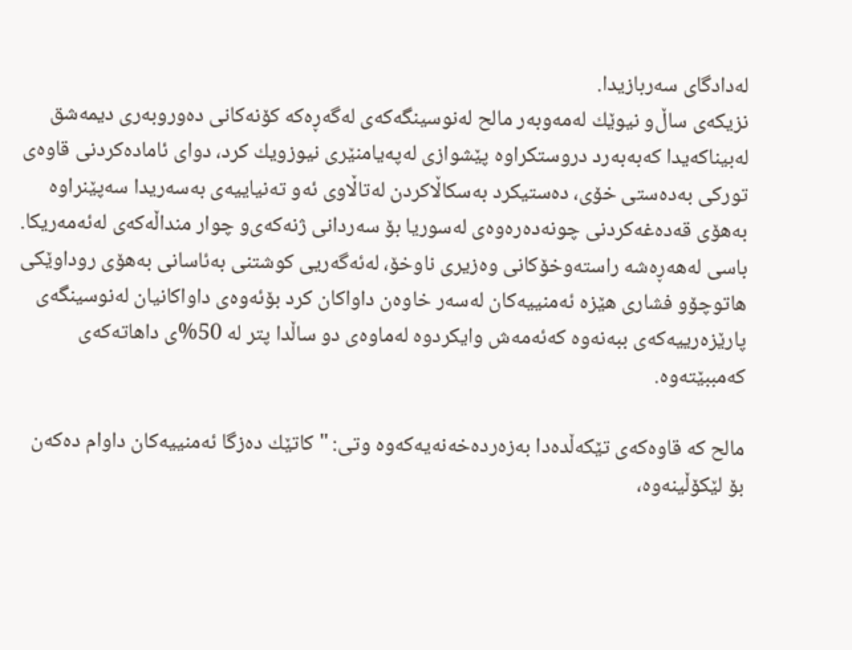له‌دادگای‌ سه‌ربازیدا.
نزیكه‌ی‌ ساڵ‌و نیوێك له‌مه‌وبه‌ر مالح له‌نوسینگه‌كه‌ی‌ له‌گه‌ڕه‌كه‌ كۆنه‌كانی‌ ده‌وروبه‌ری‌ دیمه‌شق له‌بیناكه‌یدا كه‌به‌به‌رد دروستكراوه‌ پێشوازی‌ له‌په‌یامنێری‌ نیوزویك كرد، دوای‌ ئاماده‌كردنی‌ قاوه‌ی‌ توركی‌ به‌ده‌ستی‌ خۆی‌، ده‌ستیكرد به‌سكاڵاكردن له‌تاڵاوی‌ ئه‌و ته‌نیاییه‌ی‌ به‌سه‌ریدا سه‌پێنراوه‌ به‌هۆی‌ قه‌ده‌غه‌كردنی‌ چونه‌ده‌ره‌وه‌ی‌ له‌سوریا بۆ سه‌ردانی‌ ژنه‌كه‌ی‌‌و چوار منداڵه‌كه‌ی‌ له‌ئه‌مه‌ریكا. باسی‌ له‌هه‌ڕه‌شه‌ راسته‌وخۆكانی‌ وه‌زیری‌ ناوخۆ، له‌ئه‌گه‌ریی‌ كوشتنی‌ به‌ئاسانی‌ به‌هۆی‌ روداوێكی‌ هاتوچۆ‌و فشاری‌ هێزه‌ ئه‌منییه‌كان له‌سه‌ر خاوه‌ن داواكان كرد بۆئه‌وه‌ی‌ داواكانیان له‌نوسینگه‌ی‌ پارێزه‌رییه‌كه‌ی‌ ببه‌نه‌وه‌ كه‌ئه‌مه‌ش وایكردوه‌ له‌ماوه‌ی‌ دو ساڵدا پتر له‌ 50%ی‌ داهاته‌كه‌ی‌ كه‌مببێته‌وه‌.

مالح كه‌ قاوه‌كه‌ی‌ تێكه‌ڵده‌دا به‌زه‌رده‌خه‌نه‌یه‌كه‌وه‌ وتی‌: "كاتێك ده‌زگا ئه‌منییه‌كان داوام ده‌كه‌ن بۆ لێكۆڵینه‌وه‌،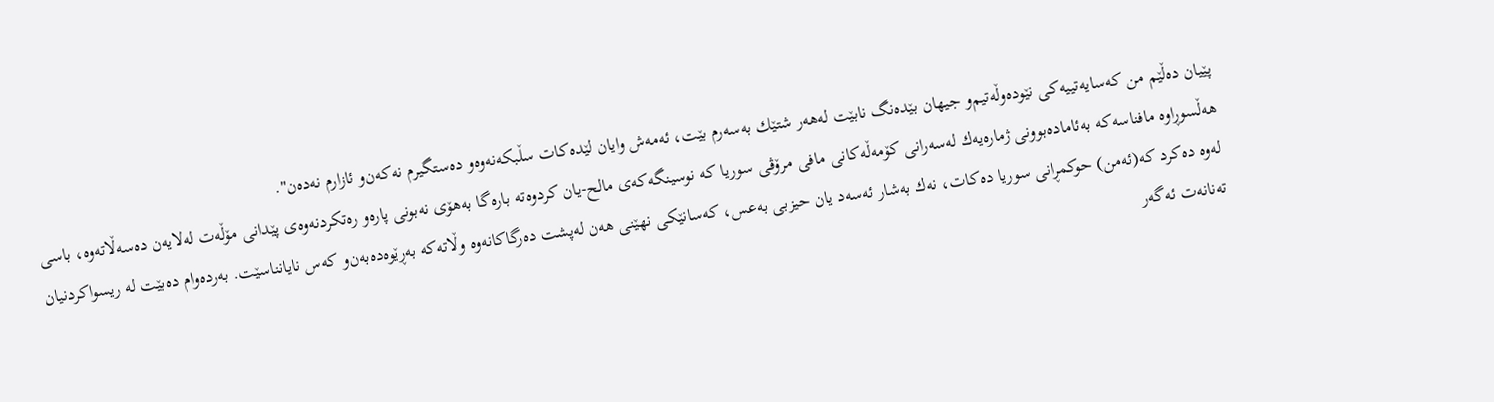پێیان ده‌ڵێم من كه‌سایه‌تییه‌كی‌ نێوده‌وڵه‌تیم‌و جیهان بێده‌نگ نابێت له‌هه‌ر شتێك به‌سه‌رم بێت، ئه‌مه‌ش وایان لێده‌كات سڵبكه‌نه‌وه‌و ده‌ستگیرم نه‌كه‌ن‌و ئازارم نه‌ده‌ن".
هه‌ڵسوڕاوه‌ مافناسه‌كه‌ به‌ئاماده‌بوونی‌ ژماره‌یه‌ك له‌سه‌رانی‌ كۆمه‌ڵه‌كانی‌ مافی‌ مرۆڤی‌ سوریا كه‌ نوسینگه‌كه‌ی‌ مالح-یان كردوه‌ته‌ باره‌گا به‌هۆی‌ نه‌بونی‌ پاره‌و ره‌تكردنه‌وه‌ی‌ پێدانی‌ مۆڵه‌ت له‌لایه‌ن ده‌سه‌ڵاته‌وه‌، باسی‌ له‌وه‌ ده‌كرد كه‌(ئه‌من) حوكمڕانی‌ سوریا ده‌كات، نه‌ك به‌شار ئه‌سه‌د یان حیزبی‌ به‌عس، كه‌سانێكی‌ نهێنی‌ هه‌ن له‌پشت ده‌رگاكانه‌وه‌ وڵاته‌كه‌ به‌ڕێوه‌ده‌به‌ن‌و كه‌س نایانناسێت. به‌رده‌وام ده‌بێت له‌ ریسواكردنیان ته‌نانه‌ت ئه‌گه‌ر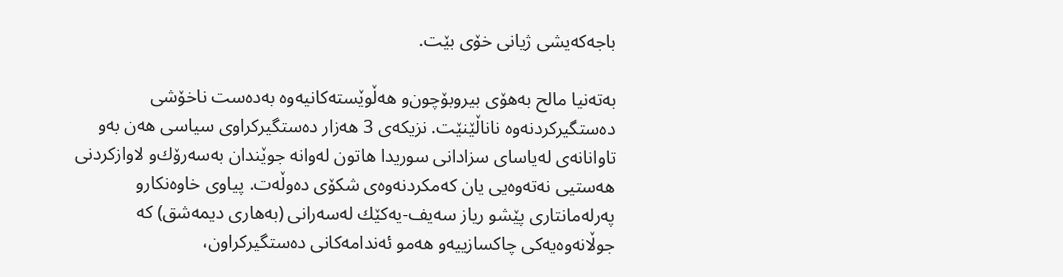باجه‌كه‌یشی‌ ژیانی‌ خۆی‌ بێت.

به‌ته‌نیا مالح به‌هۆی‌ بیروبۆچون‌و هه‌ڵوێسته‌كانیه‌وه‌ به‌ده‌ست ناخۆشی‌ ده‌ستگیركردنه‌وه‌ ناناڵێنێت. نزیكه‌ی‌ 3 هه‌زار ده‌ستگیركراوی‌ سیاسی‌ هه‌ن به‌و تاوانانه‌ی‌ له‌یاسای‌ سزادانی‌ سوریدا هاتون له‌وانه‌ جوێندان به‌سه‌رۆك‌و لاوازكردنی‌ هه‌ستیی‌ نه‌ته‌وه‌یی‌ یان كه‌مكردنه‌وه‌ی‌ شكۆی‌ ده‌وڵه‌ت. پیاوی‌ خاوه‌نكار‌و په‌رله‌مانتاری‌ پێشو ریاز سه‌یف-یه‌كێك له‌سه‌رانی‌ (به‌هاری‌ دیمه‌شق) كه‌ جوڵانه‌وه‌یه‌كی‌ چاكسازییه‌‌و هه‌مو ئه‌ندامه‌كانی‌ ده‌ستگیركراون،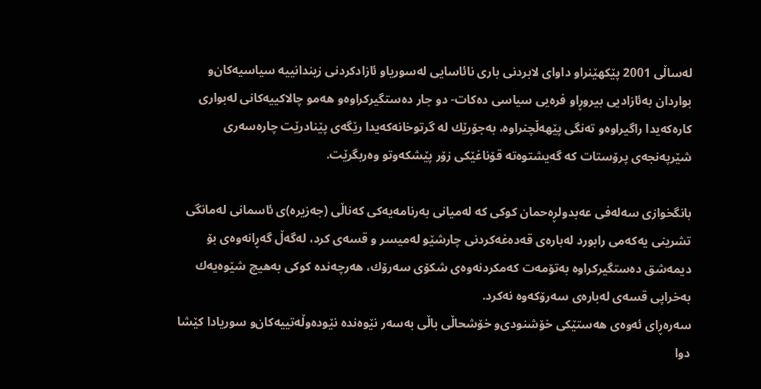له‌ساڵی‌ 2001 پێكهێنراو داوای‌ لابردنی‌ باری‌ نائاسایی‌ له‌سوریا‌و ئازادكردنی‌ زیندانییه‌ سیاسیه‌كان‌و بواردان به‌ئازادیی‌ بیروڕا‌و فره‌یی‌ سیاسی‌ ده‌كات- دو جار ده‌ستگیركراوه‌و هه‌مو چالاكییه‌كانی‌ له‌بواری‌ كاره‌كه‌یدا راگیراوه‌و ته‌نگی‌ پێهه‌ڵچنراوه‌، به‌جۆرێك له‌ گرتوخانه‌كه‌یدا رێگه‌ی‌ پێنادرێت چاره‌سه‌ری‌ شێرپه‌نجه‌ی‌ پرۆستات كه‌ گه‌یشتوه‌ته‌ قۆناغێكی‌ زۆر پێشكه‌وتو وه‌ربگرێت.

بانگخوازی‌ سه‌له‌فی‌ عه‌بدولڕه‌حمان كوكی‌ كه‌ له‌میانی‌ به‌رنامه‌یه‌كی‌ كه‌ناڵی‌ (جه‌زیره‌)ی‌ ئاسمانی‌ له‌مانگی‌ تشرینی‌ یه‌كه‌می‌ رابورد له‌باره‌ی قه‌ده‌غه‌كردنی چارشێو له‌میسر و قسه‌ی‌ كرد، له‌گه‌ڵ‌ گه‌ڕانه‌وه‌ی بۆ دیمه‌شق ده‌ستگیركراوه‌ به‌تۆمه‌ت كه‌مكردنه‌وه‌ی شكۆی سه‌رۆك، هه‌رچه‌نده‌ كوكی به‌هیچ شێوه‌یه‌ك به‌خراپی قسه‌ی له‌باره‌ی سه‌رۆكه‌وه‌ نه‌كرد.
سه‌ره‌ڕای ئه‌وه‌ی هه‌ستێكی خۆشنودی‌و خۆشحاڵی باڵی به‌سه‌ر نێوه‌نده‌ نێوده‌وڵه‌تییه‌كان‌و سوریادا كێشا دوا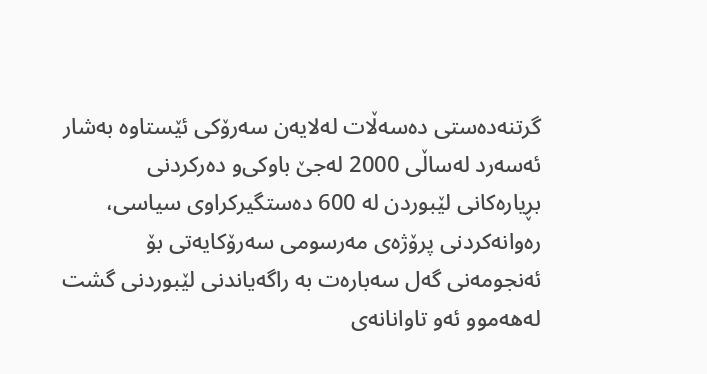گرتنه‌ده‌ستی ده‌سه‌ڵات له‌لایه‌ن سه‌رۆكی ئێستاوه‌ به‌شار ئه‌سه‌رد له‌ساڵی 2000 له‌جێ باوكی‌و ده‌ركردنی بڕیاره‌كانی لێبوردن له‌ 600 ده‌ستگیركراوی سیاسی، ره‌وانه‌كردنی پرۆژه‌ی مه‌رسومی سه‌رۆكایه‌تی بۆ ئه‌نجومه‌نی گه‌ل سه‌باره‌ت به‌ راگه‌یاندنی لێبوردنی گشت له‌هه‌موو ئه‌و تاوانانه‌ی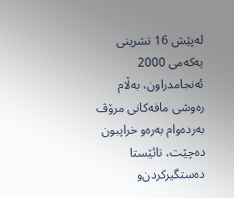له‌پێش 16 تشرینی یه‌كه‌می 2000 ئه‌نجامدراون، به‌ڵام ره‌وشی مافه‌كانی مرۆڤ به‌رده‌وام به‌ره‌و خراپبون ده‌چێت، تائێستا ده‌ستگیركردن‌و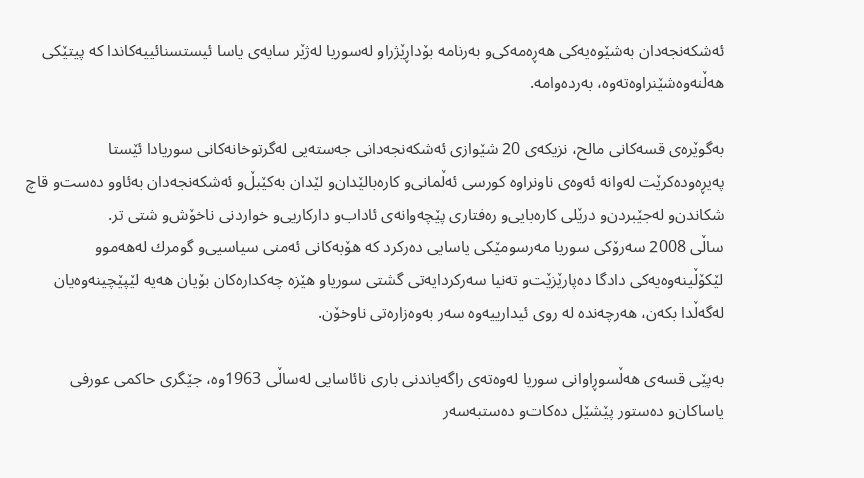ئه‌شكه‌نجه‌دان به‌شێوه‌یه‌كی هه‌ڕه‌مه‌كی‌و به‌رنامه‌ بۆداڕێژراو له‌سوریا له‌ژێر سایه‌ی یاسا ئیستسنائییه‌كاندا كه‌ پیتێكی هه‌ڵنه‌وه‌شێنراوه‌ته‌وه‌، به‌رده‌وامه‌.

به‌گوێره‌ی قسه‌كانی مالح، نزیكه‌ی 20 شێوازی ئه‌شكه‌نجه‌دانی جه‌سته‌یی له‌گرتوخانه‌كانی سوریادا ئێستا په‌یڕه‌وده‌كرێت له‌وانه‌ ئه‌وه‌ی ناونراوه‌ كورسی ئه‌ڵمانی‌و كاره‌بالێدان‌و لێدان به‌كێبڵ‌‌و ئه‌شكه‌نجه‌دان به‌ئاوو ده‌ست‌و قاچ شكاندن‌و له‌جێبردن‌و درێلی كاره‌بایی‌و ره‌فتاری پێچه‌وانه‌ی ئاداب‌و داركاریی‌و خواردنی ناخۆش‌و شتی تر.
ساڵی 2008 سه‌رۆكی سوریا مه‌رسومێكی یاسایی ده‌ركرد كه‌ هۆبه‌كانی ئه‌منی سیاسیی‌و گومرك له‌هه‌موو لێكۆڵینه‌وه‌یه‌كی دادگا ده‌پارێزێت‌و ته‌نیا سه‌ركردایه‌تی گشتی سوریا‌و هێزه‌ چه‌كداره‌كان بۆیان هه‌یه‌ لێپێچینه‌وه‌یان له‌گه‌ڵدا بكه‌ن، هه‌رچه‌نده‌ له‌ روی ئیدارییه‌وه‌ سه‌ر به‌وه‌زاره‌تی ناوخۆن.

به‌پێی قسه‌ی هه‌ڵسوڕاوانی سوریا له‌وه‌ته‌ی راگه‌یاندنی باری نائاسایی له‌ساڵی 1963وه‌، جێگری حاكمی عورفی یاساكان‌و ده‌ستور پێشێل ده‌كات‌و ده‌ستبه‌سه‌ر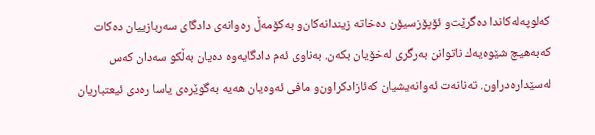كه‌لوپه‌له‌كاندا ده‌گرێت‌و ئۆپۆزسیۆن ده‌خاته‌ زیندانه‌كان‌و به‌كۆمه‌ڵ‌ ره‌وانه‌ی دادگای سه‌ربازییان ده‌كات كه‌به‌هیچ شێوه‌یه‌ك ناتوانن به‌رگری له‌خۆیان بكه‌ن. به‌ناوی ئه‌م دادگایه‌وه‌ ده‌یان به‌ڵكو سه‌دان كه‌س له‌سێداره‌دراون. ته‌نانه‌ت ئه‌وانه‌یشیان كه‌ئازادكراون‌و مافی ئه‌وه‌یان هه‌یه‌ به‌گوێره‌ی یاسا ره‌دی ئیعتباریان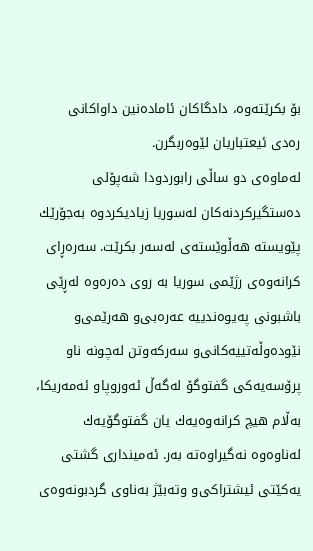بۆ بكرێته‌وه‌، دادگاكان ئاماده‌نین داواكانی ره‌دی ئیعتباریان لێوه‌ربگرن.
له‌ماوه‌ی دو ساڵی رابوردودا شه‌پۆلی ده‌ستگیركردنه‌كان له‌سوریا زیادیكردوه‌ به‌جۆرێك پێویسته‌ هه‌ڵوێسته‌ی له‌سه‌ر بكرێت. سه‌ره‌ڕای كرانه‌وه‌ی رژێمی سوریا به‌ روی ده‌ره‌وه‌ له‌ڕێی باشبونی په‌یوه‌ندییه‌ عه‌ره‌بی‌و هه‌رێمی‌و نێوده‌وڵه‌تییه‌كانی‌و سه‌ركه‌وتن له‌چونه‌ ناو پرۆسه‌یه‌كی گفتوگۆ له‌گه‌ڵ‌ ئه‌وروپا‌و ئه‌مه‌ریكا، به‌ڵام هیچ كرانه‌وه‌یه‌ك یان گفتوگۆیه‌ك له‌ناوه‌وه‌ نه‌گیراوه‌ته‌ به‌ر. ئه‌مینداری گشتی یه‌كێتی ئیشتراكی‌و وته‌بێژ به‌ناوی گردبونه‌وه‌ی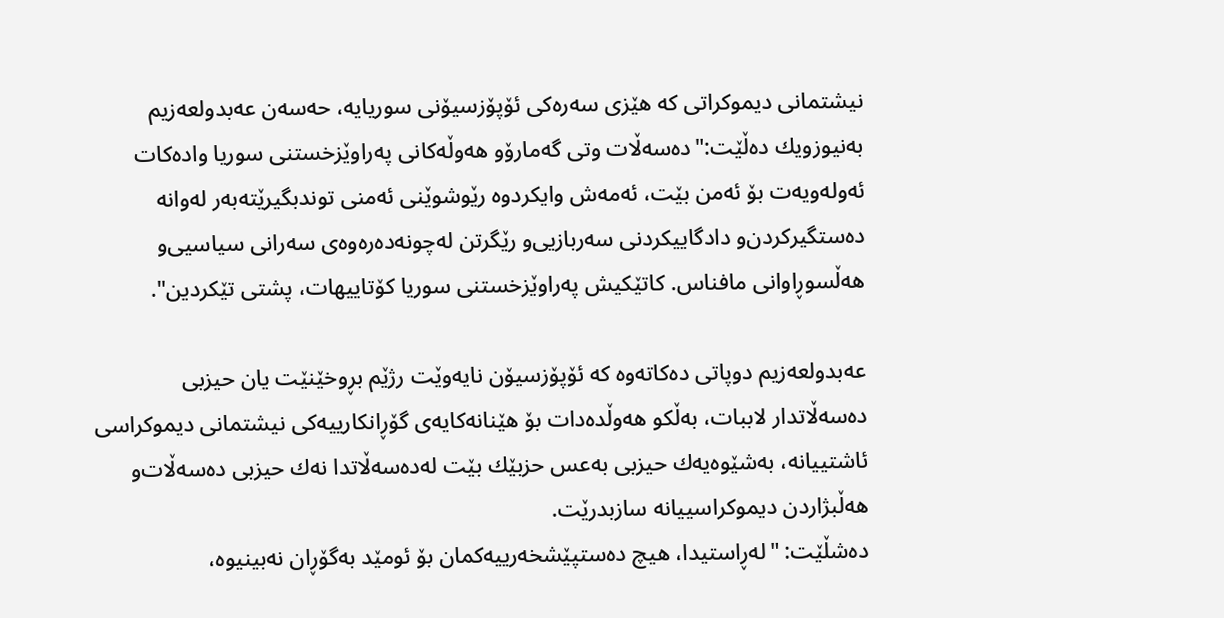نیشتمانی دیموكراتی كه‌ هێزی سه‌ره‌كی ئۆپۆزسیۆنی سوریایه‌، حه‌سه‌ن عه‌بدولعه‌زیم به‌نیوزویك ده‌ڵێت:"ده‌سه‌ڵات وتی گه‌مارۆ‌و هه‌وڵه‌كانی په‌راوێزخستنی سوریا واده‌كات ئه‌وله‌ویه‌ت بۆ ئه‌من بێت، ئه‌مه‌ش وایكردوه‌ رێوشوێنی ئه‌منی توندبگیرێته‌به‌ر له‌وانه‌ ده‌ستگیركردن‌و دادگاییكردنی سه‌ربازیی‌و رێگرتن له‌چونه‌ده‌ره‌وه‌ی سه‌رانی سیاسیی‌و هه‌ڵسوڕاوانی مافناس. كاتێكیش په‌راوێزخستنی سوریا كۆتاییهات، پشتی تێكردین".

عه‌بدولعه‌زیم دوپاتی ده‌كاته‌وه‌ كه‌ ئۆپۆزسیۆن نایه‌وێت رژێم بڕوخێنێت یان حیزبی ده‌سه‌ڵاتدار لاببات، به‌ڵكو هه‌وڵده‌دات بۆ هێنانه‌كایه‌ی گۆڕانكارییه‌كی نیشتمانی دیموكراسی ئاشتییانه‌، به‌شێوه‌یه‌ك حیزبی به‌عس حزبێك بێت له‌ده‌سه‌ڵاتدا نه‌ك حیزبی ده‌سه‌ڵات‌و هه‌ڵبژاردن دیموكراسییانه‌ سازبدرێت.
ده‌شڵێت: "له‌ڕاستیدا، هیچ ده‌ستپێشخه‌رییه‌كمان بۆ ئومێد به‌گۆڕان نه‌بینیوه‌،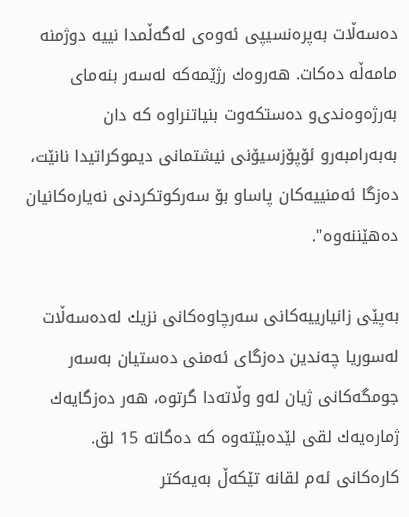ده‌سه‌ڵات به‌پره‌نسیپی ئه‌وه‌ی له‌گه‌ڵمدا نییه‌ دوژمنه‌ مامه‌ڵه‌ ده‌كات. هه‌روه‌ك رژێمه‌كه‌ له‌سه‌ر بنه‌مای به‌رژه‌وه‌ندی‌و ده‌ستكه‌وت بنیاتنراوه‌ كه‌ دان به‌به‌رامبه‌ر‌و ئۆپۆزسیۆنی نیشتمانی دیموكراتیدا نانێت، ده‌زگا ئه‌منییه‌كان پاساو بۆ سه‌ركوتكردنی نه‌یاره‌كانیان ده‌هێننه‌وه‌".

به‌پێی زانیارییه‌كانی سه‌رچاوه‌كانی نزیك له‌ده‌سه‌ڵات له‌سوریا چه‌ندین ده‌زگای ئه‌منی ده‌ستیان به‌سه‌ر جومگه‌كانی ژیان له‌و وڵاته‌دا گرتوه‌، هه‌ر ده‌زگایه‌ك ژماره‌یه‌ك لقی لێده‌بێته‌وه‌ كه‌ ده‌گاته‌ 15 لق. كاره‌كانی ئه‌م لقانه‌ تێكه‌ڵ به‌یه‌كتر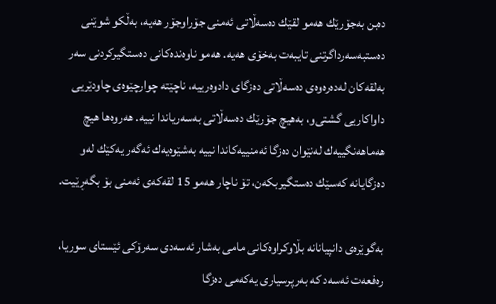ده‌بن به‌جۆرێك هه‌مو لقێك ده‌سه‌ڵاتی ئه‌منی جۆراوجۆر هه‌یه‌، به‌ڵكو شوێنی ده‌ستبه‌سه‌رداگرتنی تایبه‌ت به‌خۆی هه‌یه‌. هه‌مو ناوه‌نده‌كانی ده‌ستگیركردنی سه‌ر به‌لقه‌كان له‌ده‌ره‌وه‌ی ده‌سه‌ڵاتی ده‌زگای دادوه‌رییه‌، ناچێته‌ چوارچێوه‌ی چاودێریی داواكاریی گشتی‌و، به‌هیچ جۆرێك ده‌سه‌ڵاتی به‌سه‌ریاندا نییه‌. هه‌روه‌ها هیچ هه‌ماهه‌نگییه‌ك له‌نێوان ده‌زگا ئه‌منییه‌كاندا نییه‌ به‌شێوه‌یه‌ك ئه‌گه‌ر یه‌كێك له‌و ده‌زگایانه‌ كه‌سێك ده‌ستگیربكه‌ن، تۆ ناچار هه‌مو 15 لقه‌كه‌ی ئه‌منی بۆ بگه‌ڕێیت.

به‌گوێره‌ی دانپیانانه‌ بڵاوكراوه‌كانی مامی به‌شار ئه‌سه‌دی سه‌رۆكی ئێستای سوریا، ره‌فعه‌ت ئه‌سه‌د كه‌ به‌رپرسیاری یه‌كه‌می ده‌زگا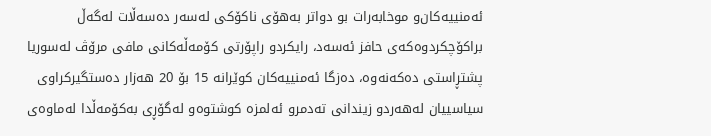ئه‌منییه‌كان‌و موخابه‌رات بو دواتر به‌هۆی ناكۆكی له‌سه‌ر ده‌سه‌ڵات له‌گه‌ڵ‌ براكۆچكردوه‌كه‌ی حافز ئه‌سه‌د، رایكرد‌و راپۆرتی كۆمه‌ڵه‌كانی مافی مرۆڤ له‌سوریا پشتڕاستی ده‌كه‌نه‌وه‌، ده‌زگا ئه‌منییه‌كان كوێرانه‌ 15 بۆ 20 هه‌زار ده‌ستگیركراوی سیاسییان له‌هه‌ردو زیندانی ته‌دمر‌و ئه‌لمزه‌ كوشتوه‌و له‌گۆڕی به‌كۆمه‌ڵدا له‌ماوه‌ی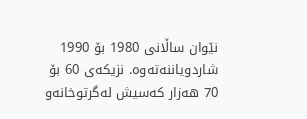نێوان ساڵانی 1980 بۆ 1990 شاردویاننه‌ته‌وه‌. نزیكه‌ی 60 بۆ 70 هه‌زار كه‌سیش له‌گرتوخانه‌‌و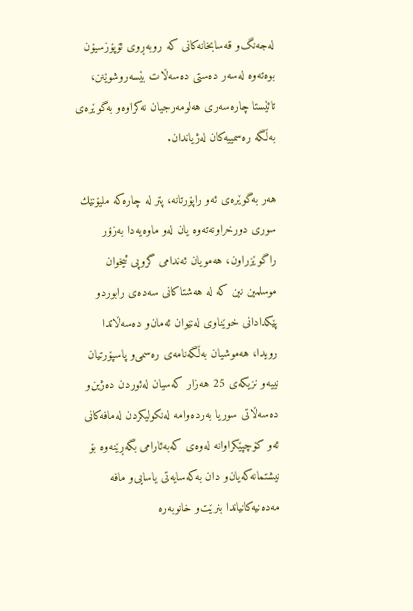له‌جه‌نگ‌و قه‌سابخانه‌كانی كه‌ روبه‌ڕوی ئۆپۆزسیۆن بوه‌ته‌وه‌ له‌سه‌ر ده‌ستی ده‌سه‌ڵات بێسه‌روشوێنن، تائێستا چاره‌سه‌ری هه‌لومه‌رجیان نه‌كراوه‌‌و به‌گوێره‌ی به‌ڵگه‌ ره‌سمییه‌كان له‌ژیاندان.

هه‌ر به‌گوێره‌ی ئه‌و راپۆرتانه‌، پتر له‌ چاره‌كه‌ ملیۆنێك سوری دورخراونه‌ته‌وه‌ یان له‌و ماوه‌یه‌دا به‌زۆر راگوێزراون، هه‌مویان ئه‌ندامی گروپی ئیخوان موسلمین نین كه‌ له‌ هه‌شتاكانی سه‌ده‌ی رابوردو پێكدادانی خوێناوی له‌نێوان ئه‌مان‌و ده‌سه‌ڵاتدا رویدا، هه‌موشیان به‌ڵگه‌نامه‌ی ره‌سمی‌و پاسپۆرتیان نییه‌‌و نزیكه‌ی 25 هه‌زار كه‌سیان له‌ئوردن ده‌ژین‌و ده‌سه‌ڵاتی سوریا به‌رده‌وامه‌ له‌نكولیكردن له‌مافه‌كانی ئه‌و كۆچپێكراوانه‌ له‌وه‌ی كه‌به‌ئارامی بگه‌ڕێنه‌وه‌ بۆ نیشتمانه‌كه‌یان‌و دان به‌كه‌سایه‌تی یاسایی‌و مافه‌ مه‌ده‌نیه‌كانیاندا بنرێت‌و خانوبه‌ره‌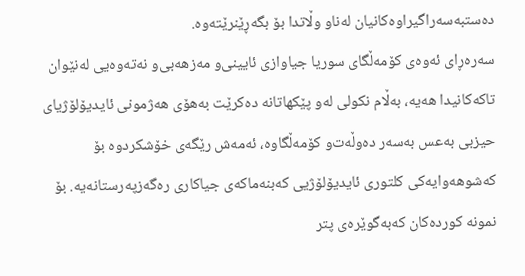ده‌ستبه‌سه‌راگیراوه‌كانیان له‌ناو وڵاتدا بۆ بگه‌ڕێنرێته‌وه‌.
سه‌ره‌ڕای ئه‌وه‌ی كۆمه‌ڵگای سوریا جیاوازی ئایینی‌و مه‌زهه‌بی‌و نه‌ته‌وه‌یی له‌نێوان تاكه‌كانیدا هه‌یه‌، به‌ڵام نكولی له‌و پێكهاتانه‌ ده‌كرێت به‌هۆی هه‌ژمونی ئایدیۆلۆژیای حیزبی به‌عس به‌سه‌ر ده‌وڵه‌ت‌و كۆمه‌ڵگاوه‌، ئه‌مه‌ش رێگه‌ی خۆشكردوه‌ بۆ كه‌شوهه‌وایه‌كی كلتوری ئایدیۆلۆژیی كه‌بنه‌ماكه‌ی جیاكاری ره‌گه‌زپه‌رستانه‌یه‌. بۆ نمونه‌ كورده‌كان كه‌به‌گوێره‌ی پتر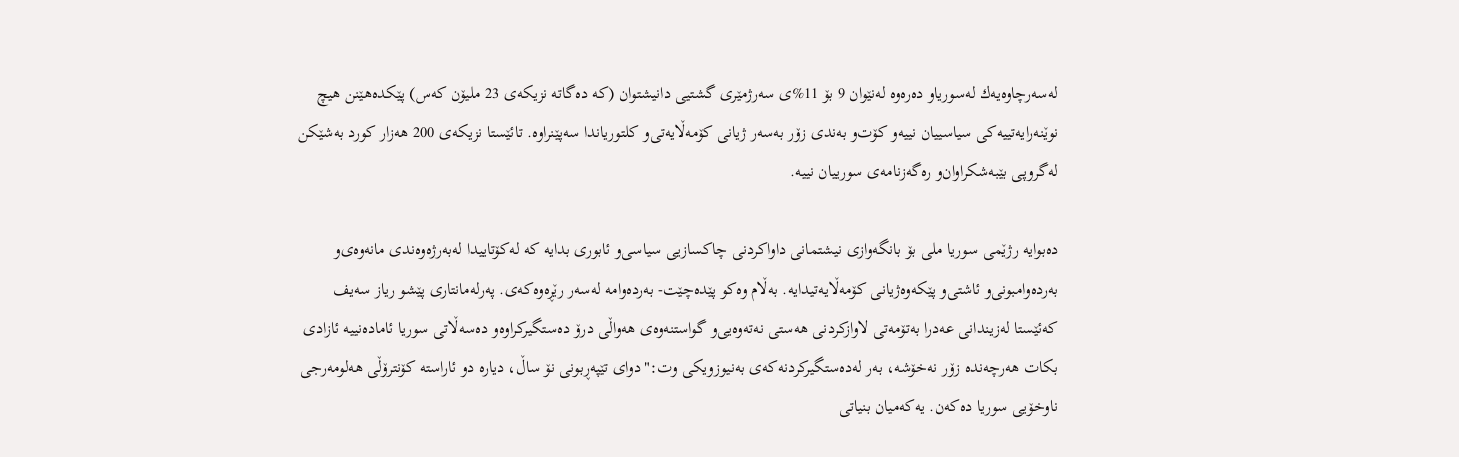له‌سه‌رچاوه‌یه‌ك له‌سوریا‌و ده‌ره‌وه‌ له‌نێوان 9 بۆ 11%ی سه‌رژمێری گشتیی دانیشتوان (كه‌ ده‌گاته‌ نزیكه‌ی 23 ملیۆن كه‌س) پێكده‌هێنن هیچ نوێنه‌رایه‌تییه‌كی سیاسییان نییه‌‌و كۆت‌و به‌ندی زۆر به‌سه‌ر ژیانی كۆمه‌ڵایه‌تی‌و كلتوریاندا سه‌پێنراوه‌. تائێستا نزیكه‌ی 200 هه‌زار كورد به‌شێكن له‌گروپی بێبه‌شكراوان‌و ره‌گه‌زنامه‌ی سورییان نییه‌.

ده‌بوایه‌ رژێمی سوریا ملی بۆ بانگه‌وازی نیشتمانی داواكردنی چاكسازیی سیاسی‌و ئابوری بدایه‌ كه‌ له‌كۆتاییدا له‌به‌رژه‌وه‌ندی مانه‌وه‌ی‌و به‌رده‌وامبونی‌و ئاشتی‌و پێكه‌وه‌ژیانی كۆمه‌ڵایه‌تیدایه‌. به‌ڵام وه‌كو پێده‌چێت- به‌رده‌وامه‌ له‌سه‌ر رێڕه‌وه‌كه‌ی. په‌رله‌مانتاری پێشو ریاز سه‌یف كه‌ئێستا له‌زیندانی عه‌درا به‌تۆمه‌تی لاوازكردنی هه‌ستی نه‌ته‌وه‌یی‌و گواستنه‌وه‌ی هه‌واڵی درۆ ده‌ستگیركراوه‌و ده‌سه‌ڵاتی سوریا ئاماده‌نییه‌ ئازادی بكات هه‌رچه‌نده‌ زۆر نه‌خۆشه‌، به‌ر له‌ده‌ستگیركردنه‌كه‌ی به‌نیوزویكی وت:"دوای تێپه‌ڕبونی نۆ ساڵ، دیاره‌ دو ئاراسته‌ كۆنترۆڵی هه‌لومه‌رجی ناوخۆیی سوریا ده‌كه‌ن. یه‌كه‌میان بنیاتی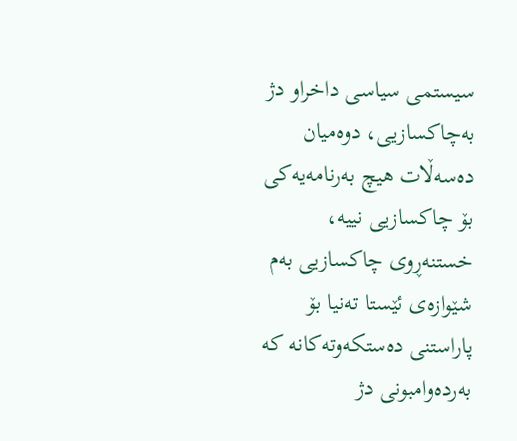سیستمی سیاسی داخراو دژ به‌چاكسازیی، دوه‌میان ده‌سه‌ڵات هیچ به‌رنامه‌یه‌كی بۆ چاكسازیی نییه‌، خستنه‌ڕوی چاكسازیی به‌م شێوازه‌ی ئێستا ته‌نیا بۆ پاراستنی ده‌ستكه‌وته‌كانه‌ كه‌ به‌رده‌وامبونی دژ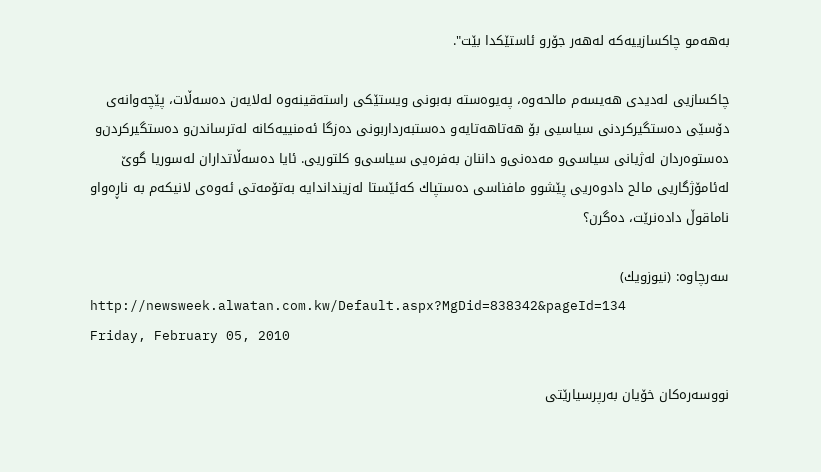به‌هه‌مو چاكسازییه‌كه‌ له‌هه‌ر جۆر‌و ئاستێكدا بێت".

چاكسازیی له‌دیدی هه‌یسه‌م مالحه‌وه‌، په‌یوه‌سته‌ به‌بونی ویستێكی راسته‌قینه‌وه‌ له‌لایه‌ن ده‌سه‌ڵات، پێچه‌وانه‌ی دۆسێی ده‌ستگیركردنی سیاسیی بۆ هه‌تاهه‌تایه‌‌و ده‌ستبه‌رداربونی ده‌زگا ئه‌منییه‌كانه‌ له‌ترساندن‌و ده‌ستگیركردن‌و ده‌ستوه‌ردان له‌ژیانی سیاسی‌و مه‌ده‌نی‌و داننان به‌فره‌یی سیاسی‌و كلتوریی. ئایا ده‌سه‌ڵاتداران له‌سوریا گوێ له‌ئامۆژگاریی مالح دادوه‌ریی پێشو‌و مافناسی ده‌ستپاك كه‌ئێستا له‌زینداندایه‌ به‌تۆمه‌تی ئه‌وه‌ی لانیكه‌م به‌ ناڕه‌وا‌و ناماقوڵ‌ داده‌نرێت، ده‌گرن؟

سه‌رچاوه‌: (نیوزویك)
http://newsweek.alwatan.com.kw/Default.aspx?MgDid=838342&pageId=134
Friday, February 05, 2010

نووسەرەکان خۆیان بەرپرسیارێتی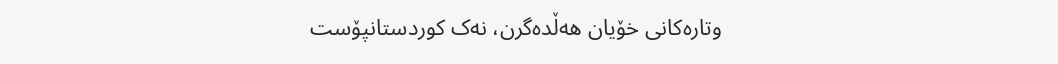وتارەکانی خۆیان هەڵدەگرن، نەک کوردستانپۆست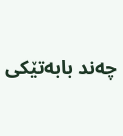چەند بابەتێکی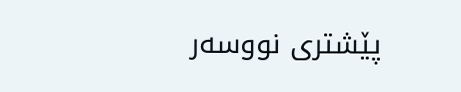پێشتری نووسەر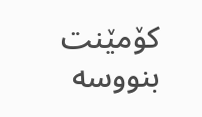کۆمێنت بنووسە